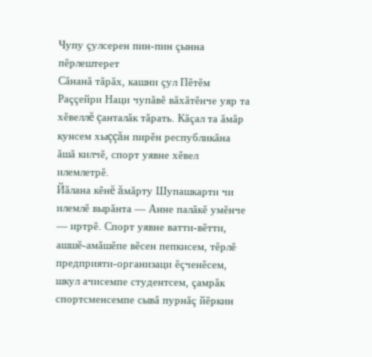Чупу çулсерен пин-пин çынна пĕрлештерет
Сăнанă тăрăх, кашни çул Пĕтĕм Раççейри Наци чупăвĕ вăхăтĕнче уяр та хĕвеллĕ çанталăк тăрать. Кăçал та ăмăр кунсем хыççăн пирĕн республикăна ăшă килчĕ, спорт уявне хĕвел илемлетрĕ.
Йăлана кĕнĕ ăмăрту Шупашкарти чи илемлĕ вырăнта — Анне палăкĕ умĕнче — иртрĕ. Спорт уявне ватти-вĕтти, ашшĕ-амăшĕпе вĕсен пепкисем, тĕрлĕ предприяти-организаци ĕçченĕсем, шкул ачисемпе студентсем, çамрăк спортсменсемпе сывă пурнăç йĕркин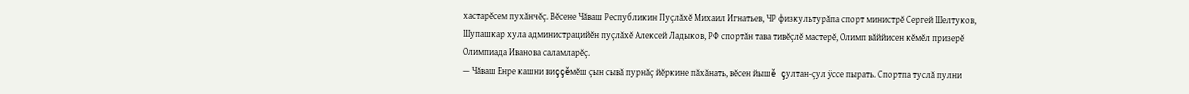хастарĕсем пухăнчĕç. Вĕсене Чăваш Республикин Пуçлăхĕ Михаил Игнатьев, ЧР физкультурăпа спорт министрĕ Сергей Шелтуков, Шупашкар хула администрацийĕн пуçлăхĕ Алексей Ладыков, РФ спортăн тава тивĕçлĕ мастерĕ, Олимп вăййисен кĕмĕл призерĕ Олимпиада Иванова саламларĕç.
— Чăваш Енре кашни виççĕмĕш çын сывă пурнăç йĕркине пăхăнать, вĕсен йышĕ çултан-çул ÿссе пырать. Спортпа туслă пулни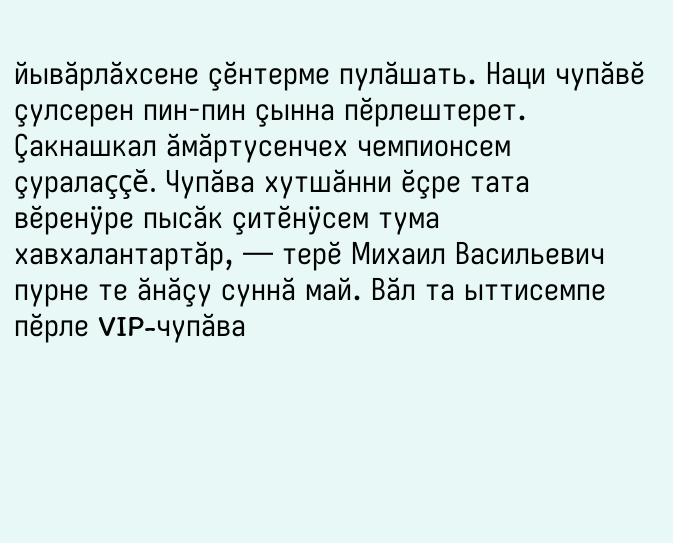йывăрлăхсене çĕнтерме пулăшать. Наци чупăвĕ çулсерен пин-пин çынна пĕрлештерет. Çакнашкал ăмăртусенчех чемпионсем çуралаççĕ. Чупăва хутшăнни ĕçре тата вĕренÿре пысăк çитĕнÿсем тума хавхалантартăр, — терĕ Михаил Васильевич пурне те ăнăçу суннă май. Вăл та ыттисемпе пĕрле VIP-чупăва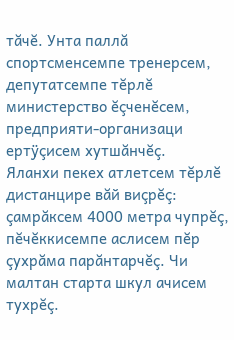тăчĕ. Унта паллă спортсменсемпе тренерсем, депутатсемпе тĕрлĕ министерство ĕçченĕсем, предприяти-организаци ертÿçисем хутшăнчĕç.
Яланхи пекех атлетсем тĕрлĕ дистанцире вăй виçрĕç: çамрăксем 4000 метра чупрĕç, пĕчĕккисемпе аслисем пĕр çухрăма парăнтарчĕç. Чи малтан старта шкул ачисем тухрĕç.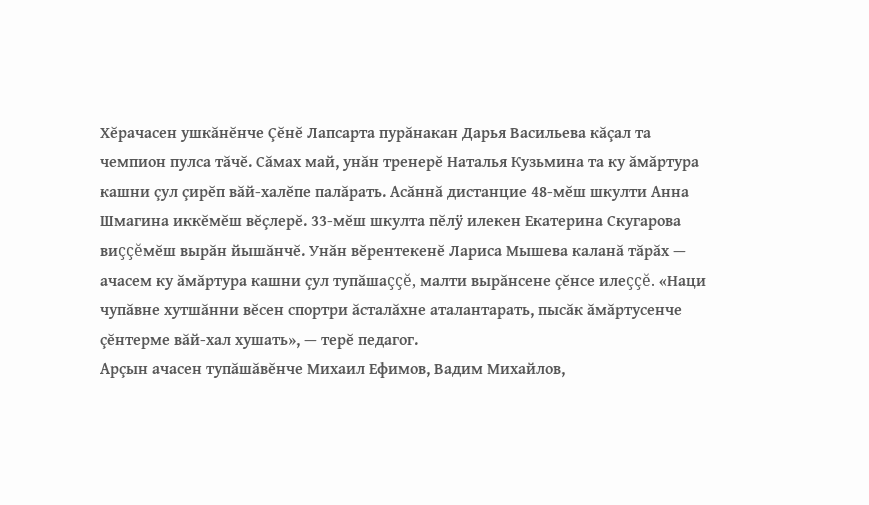Хĕрачасен ушкăнĕнче Çĕнĕ Лапсарта пурăнакан Дарья Васильева кăçал та чемпион пулса тăчĕ. Сăмах май, унăн тренерĕ Наталья Кузьмина та ку ăмăртура кашни çул çирĕп вăй-халĕпе палăрать. Асăннă дистанцие 48-мĕш шкулти Анна Шмагина иккĕмĕш вĕçлерĕ. 33-мĕш шкулта пĕлÿ илекен Екатерина Скугарова виççĕмĕш вырăн йышăнчĕ. Унăн вĕрентекенĕ Лариса Мышева каланă тăрăх — ачасем ку ăмăртура кашни çул тупăшаççĕ, малти вырăнсене çĕнсе илеççĕ. «Наци чупăвне хутшăнни вĕсен спортри ăсталăхне аталантарать, пысăк ăмăртусенче çĕнтерме вăй-хал хушать», — терĕ педагог.
Арçын ачасен тупăшăвĕнче Михаил Ефимов, Вадим Михайлов,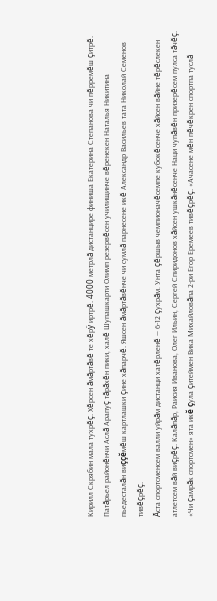Кирилл Скрябин мала тухрĕç. Хĕрсен ăмăртăвĕ те хĕрÿ иртрĕ. 4000 метрлă дистанцире финиша Екатерина Степанова чи пĕрремĕш çитрĕ. Патăрьел районĕнчи Аслă Арапуç тăрăхĕн пики, халĕ Шупашкарти Олимп резервĕсен училищинче вĕренекен Наталья Никитина пьедесталăн виççĕмĕш картлашки çине хăпарчĕ. Яшсен ăмăртăвĕнче чи сумлă парнесене икĕ Александр Васильев тата Николай Семенов тивĕçрĕç.
Ăста спортсменсем валли уйрăм дистанци хатĕрленĕ — 6-12 çухрăм. Унта çĕршыв чемпионачĕсемпе кубокĕсенче хăйсен вăйне тĕрĕслекен атлетсем вăй виçрĕç. Калăпăр, Раисия Иванова, Олег Ильин, Сергей Спиридонов хăйсен ушкăнĕсенче Наци чупăвĕн призерĕсем пулса тăчĕç.
«Чи çамрăк спортсмен» ята икĕ çула çитеймен Вика Михайловăпа 2-ри Егор Еремеев тивĕçрĕç. «Ачасене мĕн пĕчĕкрен спортпа туслă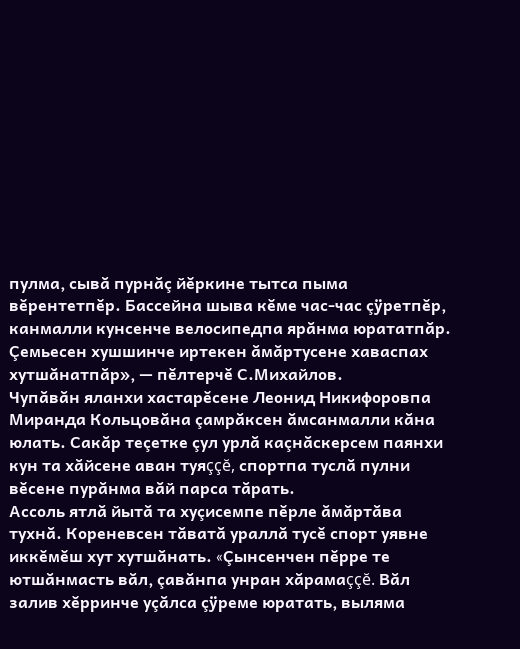пулма, сывă пурнăç йĕркине тытса пыма вĕрентетпĕр. Бассейна шыва кĕме час-час çÿретпĕр, канмалли кунсенче велосипедпа ярăнма юрататпăр. Çемьесен хушшинче иртекен ăмăртусене хаваспах хутшăнатпăр», — пĕлтерчĕ С.Михайлов.
Чупăвăн яланхи хастарĕсене Леонид Никифоровпа Миранда Кольцовăна çамрăксен ăмсанмалли кăна юлать. Сакăр теçетке çул урлă каçнăскерсем паянхи кун та хăйсене аван туяççĕ, спортпа туслă пулни вĕсене пурăнма вăй парса тăрать.
Ассоль ятлă йытă та хуçисемпе пĕрле ăмăртăва тухнă. Кореневсен тăватă ураллă тусĕ спорт уявне иккĕмĕш хут хутшăнать. «Çынсенчен пĕрре те ютшăнмасть вăл, çавăнпа унран хăрамаççĕ. Вăл залив хĕрринче уçăлса çÿреме юратать, выляма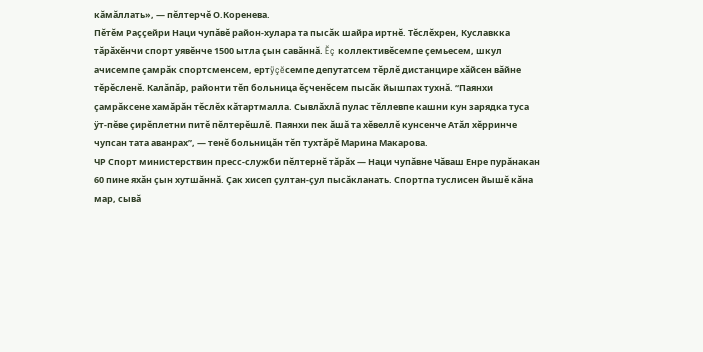кăмăллать», — пĕлтерчĕ О.Коренева.
Пĕтĕм Раççейри Наци чупăвĕ район-хулара та пысăк шайра иртнĕ. Тĕслĕхрен, Куславкка тăрăхĕнчи спорт уявĕнче 1500 ытла çын савăннă. Ĕç коллективĕсемпе çемьесем, шкул ачисемпе çамрăк спортсменсем, ертÿçĕсемпе депутатсем тĕрлĕ дистанцире хăйсен вăйне тĕрĕсленĕ. Калăпăр, районти тĕп больница ĕçченĕсем пысăк йышпах тухнă. “Паянхи çамрăксене хамăрăн тĕслĕх кăтартмалла. Сывлăхлă пулас тĕллевпе кашни кун зарядка туса ÿт-пĕве çирĕплетни питĕ пĕлтерĕшлĕ. Паянхи пек ăшă та хĕвеллĕ кунсенче Атăл хĕрринче чупсан тата аванрах”, — тенĕ больницăн тĕп тухтăрĕ Марина Макарова.
ЧР Спорт министерствин пресс-служби пĕлтернĕ тăрăх — Наци чупăвне Чăваш Енре пурăнакан 60 пине яхăн çын хутшăннă. Çак хисеп çултан-çул пысăкланать. Спортпа туслисен йышĕ кăна мар, сывă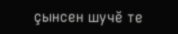çынсен шучĕ те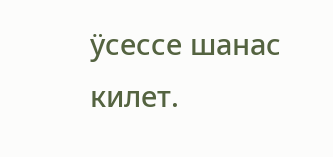ÿсессе шанас килет.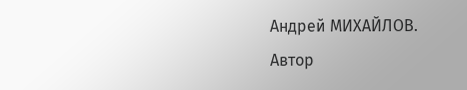Андрей МИХАЙЛОВ.
Автор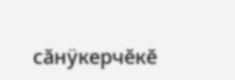сăнÿкерчĕкĕ